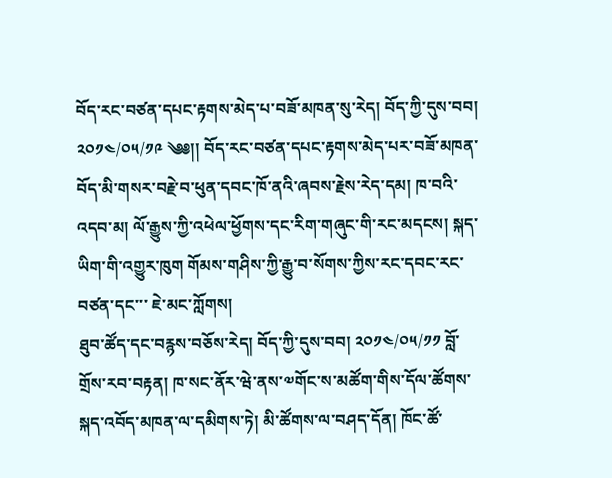བོད་རང་བཙན་དཔང་རྟགས་མེད་པ་བཟོ་མཁན་སུ་རེད། བོད་ཀྱི་དུས་བབ། ༢༠༡༤/༠༥/༡༩ ༄༅།། བོད་རང་བཙན་དཔང་རྟགས་མེད་པར་བཟོ་མཁན་བོད་མི་གསར་བརྗེ་བ་ཕུན་དབང་ཁོ་ནའི་ཞབས་རྗེས་རེད་དམ། ཁ་བའི་འདབ་མ། ལོ་རྒྱུས་ཀྱི་འཕེལ་ཕྱོགས་དང་རིག་གཞུང་གི་རང་མདངས། སྐད་ཡིག་གི་འགྱུར་ཁུག གོམས་གཤིས་ཀྱི་རྒྱུ་བ་སོགས་ཀྱིས་རང་དབང་རང་བཙན་དང་་་ ཇེ་མང་ཀློགས།
ཐུབ་ཚོད་དང་བརྙས་བཅོས་རེད། བོད་ཀྱི་དུས་བབ། ༢༠༡༤/༠༥/༡༡ བློ་གྲོས་རབ་བརྟན། ཁ་སང་ནོར་ཝེ་ནས་༧གོང་ས་མཚོག་གིས་དོལ་ཚོགས་སྐད་འབོད་མཁན་ལ་དམིགས་ཏེ། མི་ཚོགས་ལ་བཤད་དོན། ཁོང་ཚོ་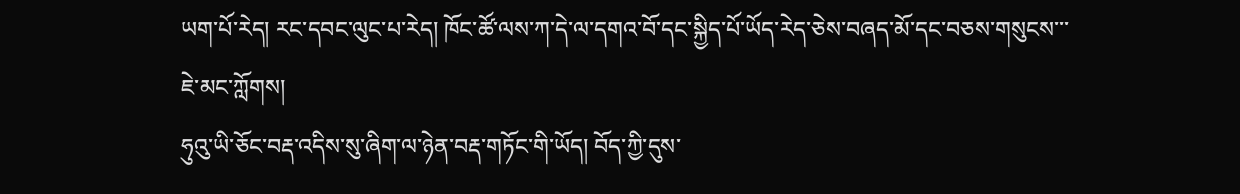ཡག་པོ་རེད། རང་དབང་ལུང་པ་རེད། ཁོང་ཚོ་ལས་ཀ་དེ་ལ་དགའ་བོ་དང་སྐྱིད་པོ་ཡོད་རེད་ཅེས་བཞད་མོ་དང་བཅས་གསུངས་་་ ཇེ་མང་ཀློགས།
ཧུའུ་ཡི་ཅོང་བརྡ་འདིས་སུ་ཞིག་ལ་ཉེན་བརྡ་གཏོང་གི་ཡོད། བོད་ཀྱི་དུས་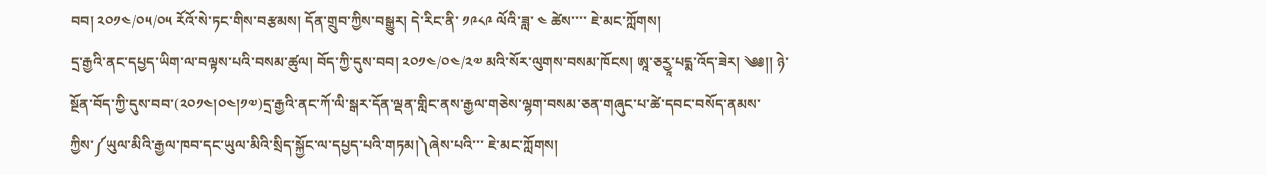བབ། ༢༠༡༤/༠༥/༠༥ རོའོ་སེ་ཏང་གིས་བརྩམས། དོན་གྲུབ་ཀྱིས་བསྒྱུར། དེ་རིང་ནི་ ༡༩༨༩ ལོའི་ཟླ་ ༤ ཚེས་་་་ ཇེ་མང་ཀློགས།
དྲ་རྒྱའི་ནང་དཔྱད་ཡིག་ལ་བལྟས་པའི་བསམ་ཚུལ། བོད་ཀྱི་དུས་བབ། ༢༠༡༤/༠༤/༢༧ མའི་སོར་ལུགས་བསམ་ཁོངས། ཨཱ་ཅརྱཱ་པདྨ་འོད་ཟེར། ༄༅།། ཉེ་སྔོན་བོད་ཀྱི་དུས་བབ་(༢༠༡༤།༠༤།༡༧)དྲ་རྒྱའི་ནང་ཀོ་ལི་སྒར་དོན་ལྡན་གླིང་ནས་རྒྱལ་གཅེས་ལྷག་བསམ་ཅན་གཞུང་པ་ཚེ་དབང་བསོད་ནམས་ཀྱིས་༼ཡུལ་མིའི་རྒྱལ་ཁབ་དང་ཡུལ་མིའི་སྲིད་སྐྱོང་ལ་དཔྱད་པའི་གཏམ།༽ཞེས་པའི་་་ ཇེ་མང་ཀློགས།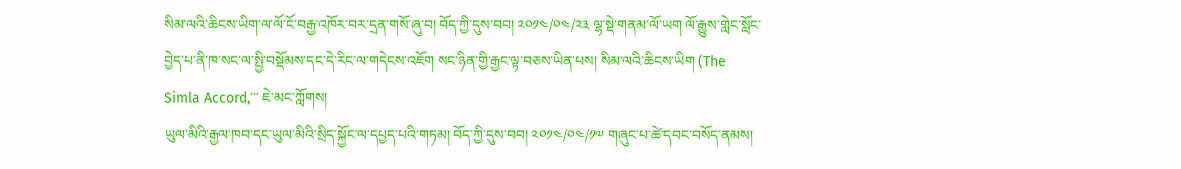སིམ་ལའི་ཆིངས་ཡིག་ལ་ལོ་ངོ་བརྒྱ་འཁོར་བར་དྲན་གསོ་ཞུ་བ། བོད་ཀྱི་དུས་བབ། ༢༠༡༤/༠༤/༢༣ ལྷ་སྡེ་གནམ་ལོ་ཡག ལོ་རྒྱུས་གླེང་སློང་བྱེད་པ་ནི་ཁ་སང་ལ་སྤྱི་བསྡོམས་དང་དེ་རིང་ལ་གདེངས་འཇོག སང་ཉིན་གྱི་རྒྱང་ལྟ་བཅས་ཡིན་པས། སིམ་ལའི་ཆིངས་ཡིག (The Simla Accord,་་་ ཇེ་མང་ཀློགས།
ཡུལ་མིའི་རྒྱལ་ཁབ་དང་ཡུལ་མིའི་སྲིད་སྐྱོང་ལ་དཔྱད་པའི་གཏམ། བོད་ཀྱི་དུས་བབ། ༢༠༡༤/༠༤/༡༧ གཞུང་པ་ཚེ་དབང་བསོད་ནམས།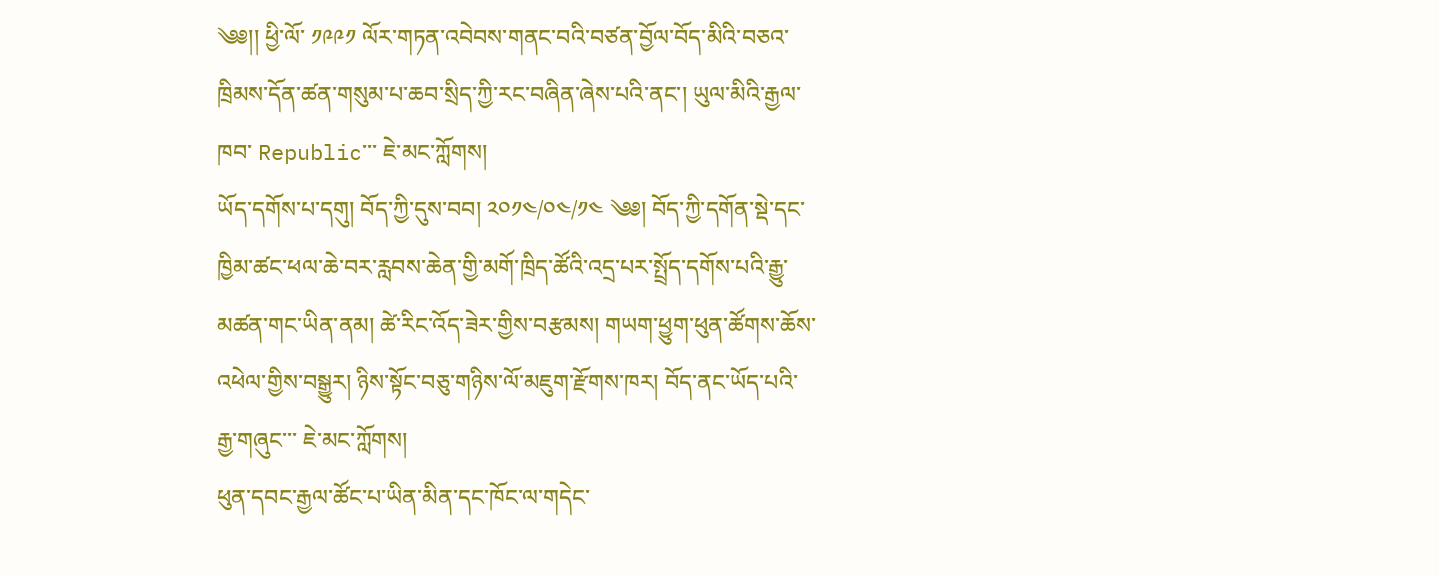༄༅།། ཕྱི་ལོ་ ༡༩༩༡ ལོར་གཏན་འབེབས་གནང་བའི་བཙན་བྱོལ་བོད་མིའི་བཅའ་ཁྲིམས་དོན་ཚན་གསུམ་པ་ཆབ་སྲིད་ཀྱི་རང་བཞིན་ཞེས་པའི་ནང་། ཡུལ་མིའི་རྒྱལ་ཁབ་ Republic་་་ ཇེ་མང་ཀློགས།
ཡོད་དགོས་པ་དགུ། བོད་ཀྱི་དུས་བབ། ༢༠༡༤/༠༤/༡༤ ༄༅། བོད་ཀྱི་དགོན་སྡེ་དང་ཁྱིམ་ཚང་ཕལ་ཆེ་བར་རླབས་ཆེན་གྱི་མགོ་ཁྲིད་ཚོའི་འདྲ་པར་སྤྲོད་དགོས་པའི་རྒྱུ་མཚན་གང་ཡིན་ནམ། ཚེ་རིང་འོད་ཟེར་གྱིས་བརྩམས། གཡག་ཕྱུག་ཕུན་ཚོགས་ཆོས་འཕེལ་གྱིས་བསྒྱུར། ཉིས་སྟོང་བཅུ་གཉིས་ལོ་མཇུག་རྫོགས་ཁར། བོད་ནང་ཡོད་པའི་རྒྱ་གཞུང་་་ ཇེ་མང་ཀློགས།
ཕུན་དབང་རྒྱལ་ཚོང་པ་ཡིན་མིན་དང་ཁོང་ལ་གདེང་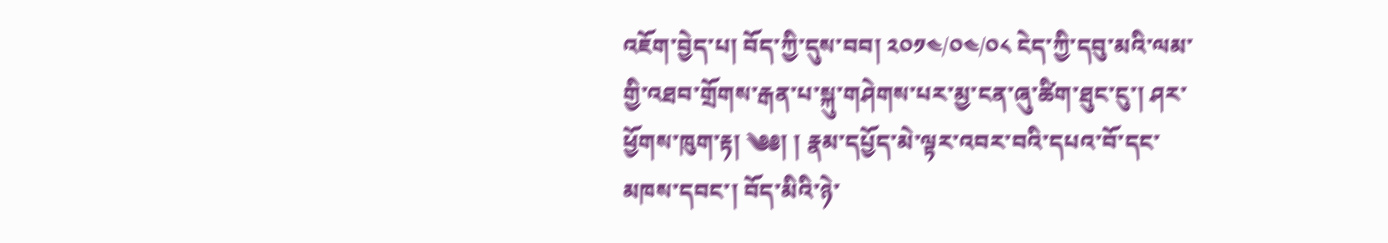འཇོག་བྱེད་པ། བོད་ཀྱི་དུས་བབ། ༢༠༡༤/༠༤/༠༨ ངེད་ཀྱི་དབུ་མའི་ལམ་གྱི་འཐབ་གྲོགས་རྒན་པ་སྐུ་གཤེགས་པར་མྱ་ངན་ཞུ་ཚིག་ཐུང་ངུ་། ཤར་ཕྱོགས་ཁུག་རྟ། ༄༅། ། རྣམ་དཔྱོད་མེ་ལྟར་འབར་བའི་དཔའ་བོ་དང་མཁས་དབང་། བོད་མིའི་ཉེ་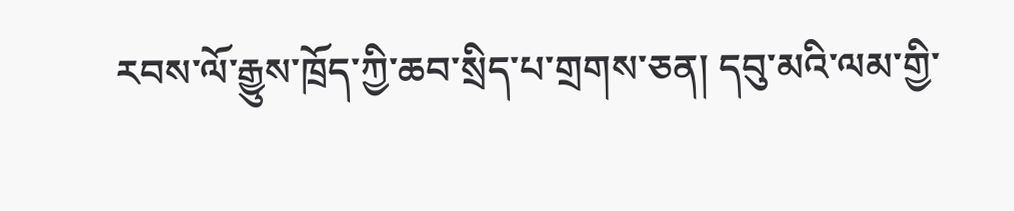རབས་ལོ་རྒྱུས་ཁྲོད་ཀྱི་ཆབ་སྲིད་པ་གྲགས་ཅན། དབུ་མའི་ལམ་གྱི་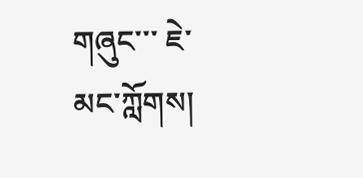གཞུང་་་ ཇེ་མང་ཀློགས།